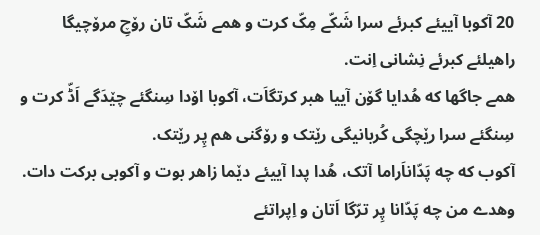20 آکوبا آییئے کبرئے سرا شَکّے مِکّ کرت و همے شَکّ تان رۆچِ مرۆچیگا راهیلئے کبرئے نِشانی اِنت.
همے جاگها که هُدایا گۆن آییا هبر کرتگاَت، آکوبا اۆدا سِنگئے چێدَگے اَڈّ کرت و سِنگئے سرا رێچگی کُربانیگی رێتک و رۆگنی هم پِر رێتک.
آکوب که چه پَدّاناَراما آتک، هُدا پدا آییئے دێما زاهر بوت و آکوبی برکت دات.
وهدے من چه پَدّانا پِر ترّگا اَتان و اِپراتئے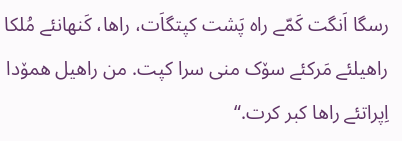رسگا اَنگت کَمّے راه پَشت کپتگاَت، راها، کَنهانئے مُلکا راهیلئے مَرکئے سۆک منی سرا کپت. من راهیل همۆدا اِپراتئے راها کبر کرت.“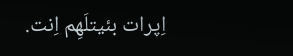اِپرات بئیتلَهِم اِنت.